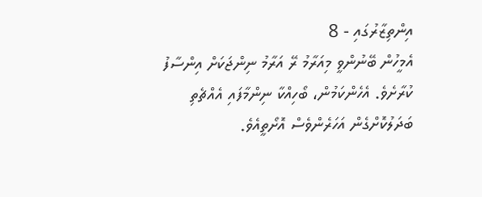އިންތިޒާރުގައި - 8
އެމީހުން ބޭނުންވީ މިއަރާމު ރޭ އަރާމު ނިންޖަކަށް އިންސާފު ކުރާށެވެ. އެހެންކަމުން، ބޯހިއްކާ ނިންމާފައި އެއްޗެތި ބަދަލުކޮށްގެން އަހަރެންވެސް އޮށޯތީއެވެ.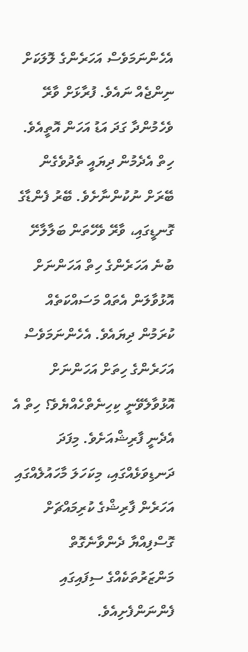އެހެންނަމަވެސް އަހަރެންގެ ލޮލަކަށް ނިންޖެއް ނައެވެ. ފުރާޅަށް ވާރޭ ވެހެމުންދާ ގަދަ އަޑު އަހަން އޮތީއެވެ. ހިތް އެދެމުން ދިޔައީ ތެދުވެގެން ބޭރަށް ނުކުންނާށެވެ. ބޭރު ފެންޑާގެ ގޮނޑީގައި، ވާރޭ ވެހޭތަން ބަލާލާށޭ ބުނެ އަހަރެންގެ ހިތް އަހަންނަށް އޮޅުވާލަން އެތައް މަސައްކަތެއް ކުރަމުން ދިޔައެވެ. އެހެންނަމަވެސް އަހަރެންގެ ހިތަށް އަހަންނަށް އޮޅުވާލެވޭނީ ކިހިނެތްހެއްޔެވެ؟ ހިތް އެ އެދެނީ ފާރިޝްއަށެވެ. މިފަދަ ދަނޑިވަޅެއްގައި، މިކަހަލަ މާހައުލެއްގައި އަހަރެން ފާރިޝްގެ ކުރިމައްޗަށް ގޮސްފިއްޔާ ދެންވާނެގޮތް މަންޒަރުތަކެއްގެ ސިފައިގައި ފެންނަންފެށިއެވެ.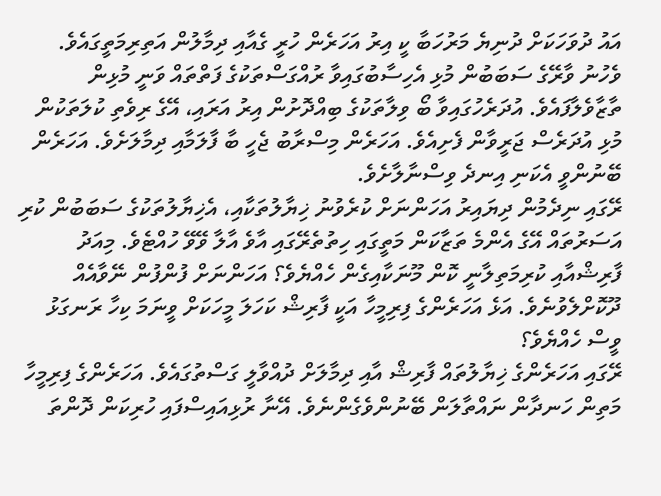އައު ދުވަހަކަށް ދުނިޔެ މަރުހަބާ ކީ އިރު އަހަރެން ހުރީ ގެއާއި ދިމާލުން އަތިރިމަތީގައެވެ. ވެހުނު ވާރޭގެ ސަބަބުން މުޅި އެހިސާބުގައިވާ ރުއްގަސްތަކުގެ ފަތްތައް ވަނީ މުޅިން ތާޒާވެލާފައެވެ. އުދަރެހުގައިވާ ބޯ ވިލާތަކުގެ ބިއްދޮށުން އިރު އަރައި، އޭގެ ރިވެތި ކުލަތަކުން މުޅި އުދަރެސް ޖަރީވާން ފެށިއެވެ. އަހަރެން މިސްރާބު ޖެހީ ބާ ފާލަމާއި ދިމާލަށެވެ. އަހަރެން ބޭނުންވީ އެކަނި އިނދެ ވިސްނާލާށެވެ.
ރޭގައި ނިދެމުން ދިޔައިރު އަހަންނަށް ކުރެވުނު ޚިޔާލުތަކާއި، އެޚިޔާލުތަކުގެ ސަބަބުން ކުރި އަސަރުތައް އޭގެ އެންމެ ތަޒާކަން މަތީގައި ހިތުތެރޭގައި އާވެ އާލާ ވޭވޭ ހުއްޓެވެ. މިއަދު ފާރިޝްއާއި ކުރިމަތިލާނީ ކޮން މޫނަކާއިގެން ހެއްޔެވެ؟ އަހަންނަށް ފުންފުން ނޭވާއެއް ދޫކޮށްލެވުނެވެ. އަޅެ އަހަރެންގެ ފިރިމީހާ އަކީ ފާރިޝް ކަހަލަ މީހަކަށް ވީނަމަ ކިހާ ރަނގަޅު ވީސް ހެއްޔެވެ؟
ރޭގައި އަހަރެންގެ ޚިޔާލުތައް ފާރިޝް އާއި ދިމާލަށް ދުއްވާލީ ގަސްތުގައެވެ. އަހަރެންގެ ފިރިމީހާ މަތިން ހަނދާން ނައްތާލަން ބޭނުންވެގެންނެވެ. އޭނާ ރުޅިއައިސްފައި ހުރިކަން ދޮންތަ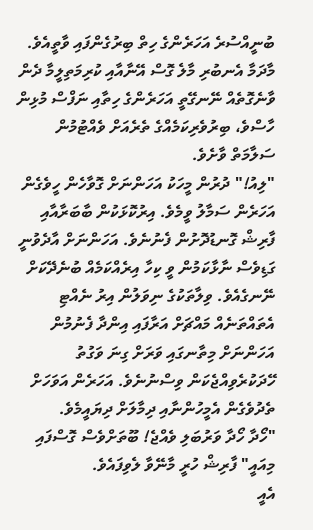ބުނީއްސުރެ އަހަރެންގެ ހިތް ބިރުގެންފައި ވާތީއެވެ. މާދަމާ އެނބުރި މާލެ ގޮސް އޭނާއާއި ކުރިމަތިލީމާ ދެން ވާނެގޮތެއް ނޭނގޭތީ އަހަރެންގެ ހިތާއި ނަފްސް މުޅިން ހާސްވެ، ބިރުވެރިކަމެއްގެ ތެރެއަށް ވެއްޓުމުން ސަލާމަތް ވާށެވެ.
"ލިއު!" ދުރުން މީހަކު އަހަންނަށް ގޮވާހެން ހީވެގެން އަހަރެން ސަމާލު ވީމެވެ. އިރުކޮޅަކުން ބާބަރާއާއި ފާރިޝް ގޮނޑުދޮށުން ފެނުނެވެ. އަހަންނަށް އާދެވުނީ ގަޑިވެސް ނާޅާކަމުން ވީ ކިހާ އިރެއްކަމެއް ބުނެދޭކަށް ނޭނގެއެވެ. ވިލާތަކުގެ ނިވަލުން އިރު ނެއްޓި އެތައްތަނެއް މައްޗަށް އަރާފައި އިންދާ ފެނުމުން އަހަންނަށް މިތާނގައި ވަރަށް ގިނަ ވަގުތު ހޭދަކުރެވިއްޖެކަން ވިސްނުނެވެ. އަހަރެން އަވަހަށް ތެދުވެގެން އެމީހުންނާއި ދިމާލަށް ދިޔައީމެވެ.
"ހޯދާ ހޯދާ ވަރުބަލި ވެއްޖެ! ބޫތަށްވެސް ގޮސްފައި މިއައީ" ފާރިޝް ހުރީ މާނޭވާ ލެވިފައެވެ.
އެއީ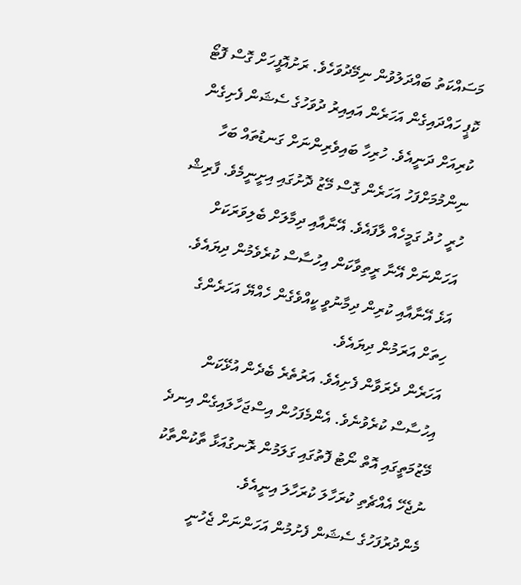މަސައްކަތު ބައްދަލުވުން ނިމޭދުވަހެވެ. ރަށުއޮފީހަށް ގޮސް ފޮޓޯ ކޮޕީ ހައްދައިގެން އަހަރެން އައިއިރު ދުވަހުގެ ސެޝަން ފެށިގެން ކުރިއަށް ދަނީއެވެ. ހުރިހާ ބައިވެރިންނަށް ގަނޑުތައް ބަހާ ނިންމުމަށްފަހު އަހަރެން ގޮސް މޭޒު ދޮށުގައި އިށީނީމެވެ. ފާރިޝް ހުރީ ހުދު ގަމީހެއް ލާފައެވެ. އޭނާއާއި ދިމާލަށް ބެލިވަރަކަށް އަހަންނަށް އޭނާ ރީތިވާކަން އިހުސާސް ކުރެވެމުން ދިޔައެވެ. އަޅެ އޭނާއާއި ކުރިން ދިމާނުވީ ކީއްވެގެން ހެއްޔޭ އަހަރެންގެ ހިތަށް އަރަމުން ދިޔައެވެ.
އަހަރެން ދެރަވާން ފެށިއެވެ. އަރުތެރެ ބެދެން އުޅޭކަން އިހުސާސް ކުރެވުނެވެ. އެންމެފަހުން އިސްޖަހާލައިގެން އިނދެ މޭޒުމަތީގައި އޮތް ނޯޓު ފޮތުގައި ގަލަމުން ރޮނގުއަޅާ ތާކުންތާކު ނުޖެހޭ އެއްޗެތި ކުރަހާލަ ކުރަހާލަ އިނީއެވެ.
މެންދުރުފަހުގެ ސެޝަން ފެށުމުން އަހަންނަށް ޖެހުނީ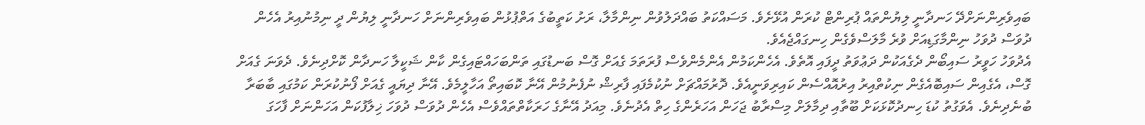ބައިވެރިންނަށްދޭ ހަނދާނީ ލިޔުންތައް ޕުރިންޓް ކުރަން އުޅޭށެވެ. މަސައްކަތު ބައްދަލުވުން ނިންމާލާ، ރަށު ކަތީބުގެ އަތްޕުޅުން ބައިވެރިންނަށް ހަނދާނީ ލިޔުން ދީ ނިމުނުއިރު އެހެން ދުވަސް ދުވަހު ނިންމާގަޑިއަށް ވުރެ މާލަސްވެގެން ހިނގައްޖެއެވެ.
އެދުވަހު ހަވީރު ސައިބޯން ދެގެއަކުން ދަޢުވަތު ދީފައި އޮތެވެ. އެހެންކަމުން އެންމެންވެސް ފުރަތަމަ ގެއަށް ގޮސް ބަނޑުގައި ތަންބަހައްޓައިގެން ކާން ޝަކީލާ ހަނދާން ކޮށްދިނެވެ. ދެވަނަ ގެއަށް ގޮސް، އެގެއިން ސައިބޮއެގެން ނިކުތްއިރު އިރުއޮއްސެން ކައިރިވަނީއެވެ. ދޮރުމައްޗަށް ނުކުމެފައި ފާރިޝް ނުފެނުމުން އޭނާ ކޮބައިތޯ އަހާލީމެވެ. އޭނާ ދިޔައީ ގެއަށް ފޯނުކުރަން ކަމުގައި ބާބަރާ ބުނެދިނެވެ. އެވަގުތު ކުޑަ ހިނދުކޮޅަކަށް ބޫތާއި ދިމާލަށް މިސްރާބު ޖަހަން އަހަރެންގެ ހިތް އެދުނެވެ. މިއަދު އޭނާގެ ހަރަކާތްތައްވެސް އެހެން ދުވަސް ދުވަހަ ޚިލާފުކަން އަހަންނަށް ފާހަގަ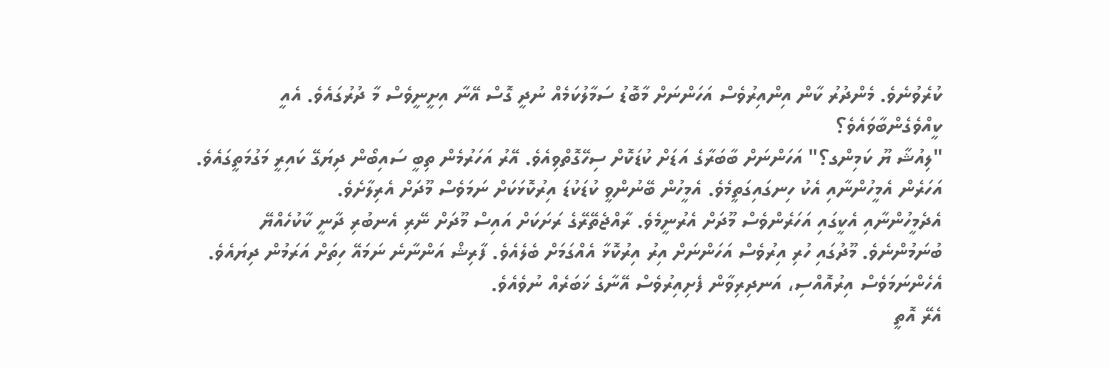ކުރެވުނެވެ. މެންދުރު ކާން އިންއިރުވެސް އަހަންނަށް މާބޮޑު ސަމާލުކަމެއް ނުދީ ގޮސް އޭނާ އިށީނީވެސް މާ ދުރުގައެވެ. އެއީ ކީއްވެގެންބާވައެވެ؟
"ލިއުޝާ ޔޫ ކަމިންގ؟" އަހަންނަށް ބާބަރާގެ އަޑަށް ކުޑަކޮށް ސިހޭގޮތްވިއެވެ. އޭރު އަހަރުމެން ތިބީ ސައިބޯން ދިޔަގޭ ކައިރީ މަގުމަތީގައެވެ. އަހަރެން އެމީހުންނާއި އެކު ހިނގައިގަތީމެވެ. އެމީހުން ބޭނުންވީ ކުޑަކުޑަ އިރުކޮޅަކަށް ނަމަވެސް މޫދަށް އެރިލާށެވެ.
އެދެމީހުންނާއި އެކީގައި އަހަރެންވެސް މޫދަށް އެރުނީމެވެ. ރާއްޖެތޭރޭގެ ރަށަކަށް އައިސް މޫދަށް ނޭރި އެނބުރި ދާނީ ކާކުހެއްޔޭ ބުނަމުންނެވެ. މޫދުގައި ހުރި އިރުވެސް އަހަންނަށް އިރު އިރުކޮޅާ އެއްގަމަށް ބެލެއެވެ. ފާރިޝް އަންނާނެ ނަމައޭ ހިތަށް އަރަމުން ދިޔައެވެ. އެހެންނަމަވެސް އިރުއޮއްސި، އަނދިރިވާން ފެށިއިރުވެސް އޭނާގެ ޚަބަރެއް ނުވެއެވެ.
އެރޭ އޮތީ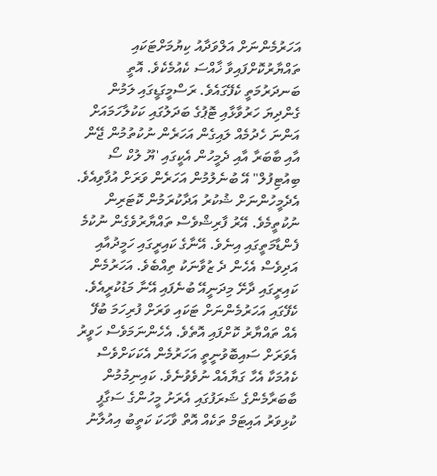އަހަރުމެންނަށް އަލްވަދާއު ކިޔުމަށްޓަކައި ތައްޔާރުކޮށްފައިވާ ޚާއްސަ ކެއުމެކެވެ. އޮތީ ބަނދަރުމަތީ ކެފޭގައެވެ. ރަސްމީގަޑީގައި ލަމުން ގެންދިޔަ ހަރުވާޅާއި ޓޮޕުގެ ބަދަލުގައި ކަކުލާހަމައަށް އަންނަ ހެދުމެއް ލައިގެން އަހަރެން ނުކުތުމުން ޖޭން އާއި ބާބަރާ އާއި ދެމީހުން އެކީގައި 'ޔޫ ލުކް ސޯ ބިއުޓިފުލް" އޭ ބުނެލުމުން އަހަރެން ވަރަށް އުފާވިއެވެ. އެދެމީހުންނަށް ޝުކުރު އަދާކުރަމުން ކޮޓަރިން ނުކުތީމެވެ. އޭރު ފާރިޝްވެސް ތައްޔާރުވެގެން ނުކުމެ ފެންޑާމަތީގައި އިނެވެ. އޭނާގެ ކައިރީގައި ހަމީދުއާއި އަދިވެސް އެހެން ދެ ޒުވާނަކު ތިއްބެވެ. އަހަރުމެން ކައިރީގައި ދާށޭ މިދަނީއޭ ބުނެފައި އޭނާ މަޑުކުރީއެވެ.
ކެފޭގައި އަހަރުމެންނަށް ޓަކައި ވަރަށް ފުރިހަމަ ބުފޭ އެއް ތައްޔާރު ކޮށްފައި އޮތެވެ. އެހެންނަމަވެސް ހަވީރު އެވަރަށް ސައިބޮވުނީތީ އަހަރުމެން އެކަކަށްވެސް ކެއުމަކާ އެހާ ގަޔާއެއް ނުވެވުނެވެ. ކައިނިމުމުން ބާބަރާމެންގެ ޝަރަފުގައި އެރަށު މީހުންގެ ސަގާފީ ކުޅިވަރު އައިޓަމް ތަކެއް އޮތް ވާހަކަ ކަތީބު އިއުލާނު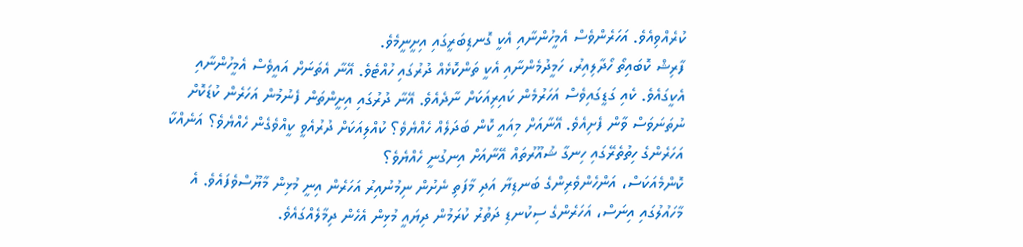ކުރެއްވިއެވެ. އަހަރެންވެސް އެމީހުންނާއި އެކީ ގޮނޑިބަރީގައި އިށީނީމެވެ.
ފާރިޝް ކޮބައިތޯ ހޯދާލިއިރު، ހަމީދުމެންނާއި އެކީ ތަންކޮޅެއް ދުރުގައި ހުއްޓެވެ. އޭނާ އެތަނަށް އައީވެސް އެމީހުންނާއި އެކީގައެވެ. ކެއި ގަޑީގައިވެސް އަހަރުމެން ކައިރިއަކަށް ނާދެއެވެ. އޭނާ ދުރުގައި އިށީންތަން ފެނުމުން އަހަރެން ކުޑަކޮށް ނުތަނަވަސް ވާން ފެށިއެވެ. އޭނާއަށް މިއައީ ކޮން ބަދަލެއް ހެއްޔެވެ؟ ކުއްލިއަކަށް ދުރުއެވީ ކީއްވެގެން ހެއްޔެވެ؟ އަނެއްކާ އަހަރެންގެ ހިތުތެރޭގައި ހިނގާ ޝުއޫރުތައް އޭނާއަށް އިނގުނީ ހެއްޔެވެ؟
ކޮންމެއަކަސް، އަންހެންވެރިންގެ ބަނޑިޔާ އަދި މާފަތި ނެށުން ނިމުނުއިރު އަހަރެން އިނީ މުޅިން މާޔޫސްވެފައެވެ. އެ މާހައުލުގައި އިނަސް، އަހަރެންގެ ސިކުނޑި ދަތުރު ކުރަމުން ދިޔައީ މުޅިން އެހެން ދިމާލެއްގައެވެ.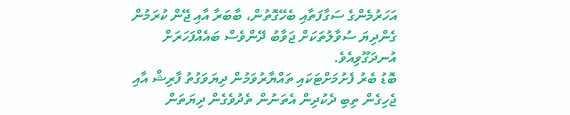އަހަރުމެންގެ ސަގާފަތާއި ބެހޭގޮތުން، ބާބަރާ އާއި ޖޭން ކުރަމުން ގެންދިޔަ ސުވާލުތަކަށް ޖަވާބު ދޭންވެސް ބައެއްފަހަރަށް އުނދަގޫވިއެވެ.
ބޮޑު ބެރު ފެށުމަށްޓަކައި ތައްޔާރުވަމުން ދިޔަވަގުތު ފާރިޝް އާއި ޖެހިގެން ތިބި ދެކުދިން އެތަނުން ތެދުވެގެން ދިޔަތަން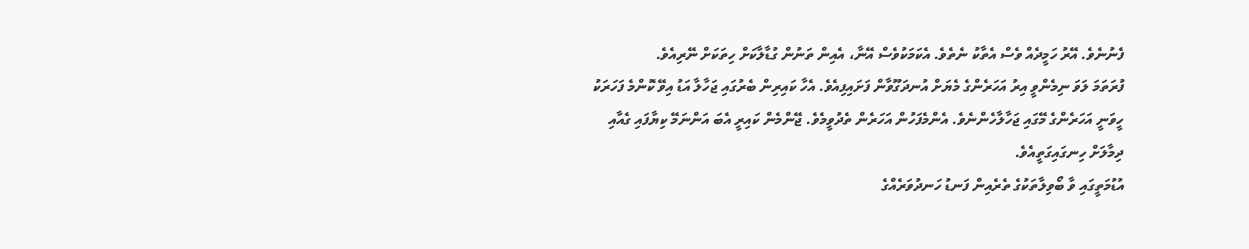ފެނުނެވެ. އޭރު ހަމީދެއް ވެސް އެތާކު ނެތެވެ. އެކަމަކުވެސް އޭނާ، އެއިން ތަނުން ގުޑާލާކަށް ހިތަކަށް ނޭރިއެވެ.
ފުރަތަމަ ލަވަ ނިމެންވީ އިރު އަހަރެންގެ މެޔަށް އުނދަގޫވާން ފަށައިފިއެވެ. އެހާ ކައިރިން ބެރުގައި ޖަހާލާ އަޑު އިވޭ ކޮންމެ ފަހަރަކު ހީވަނީ އަހަރެންގެ މޭގައި ޖަހާލާހެންނެވެ. އެންމެފަހުން އަހަރެން ތެދުވީމެވެ. ޖޭންމެން ކައިރީ އެބަ އަންނަމޭ ކިޔާފައި ގެއާއި ދިމާލަށް ހިނގައިގަތީއެވެ.
އުޑުމަތީގައި ވާ ބޯވިލާތަކުގެ ތެރެއިން ފަނޑު ހަނދުވަރެއްގެ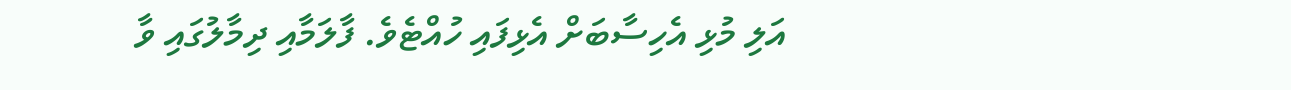އަލި މުޅި އެހިސާބަށް އެޅިފައި ހުއްޓެވެ. ފާލަމާއި ދިމާލުގައި ވާ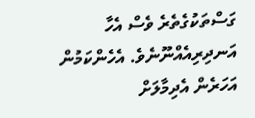ގަސްތަކުގެތެރެ ވެސް އެހާ އަނދިރިއެއްނޫނެވެ. އެހެންކަމުން އަހަރެން އެދިމާލަށް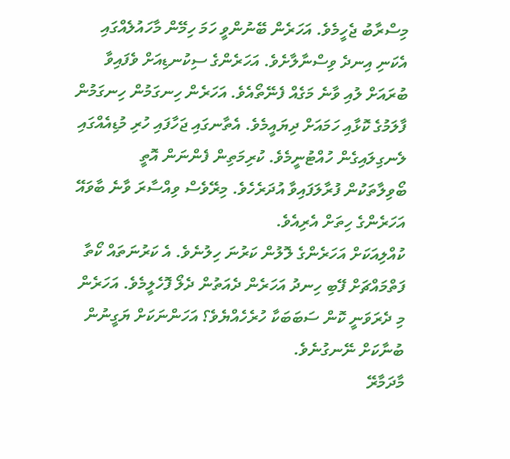މިސްރާބު ޖެހީމެވެ. އަހަރެން ބޭނުންވީ ހަމަ ހިމޭން މާހައުލެއްގައި އެކަނި އިނދެ ވިސްނާލާށެވެ. އަހަރެންގެ ސިކުނޑިއަށް ވެފައިވާ ބުރައަށް ލުއި ވާނެ މަގެއް ފެނޭތޯއެވެ. އަހަރެން ހިނގަމުން ހިނގަމުން ފާލަމުގެ ކޮޅާއި ހަމައަށް ދިޔައީމެވެ. އެތާނގައި ޖަހާފައި ހުރި މުޑިއެއްގައި ލެނގިލައިގެން ހުއްޓުނީމެވެ. ކުރިމަތިން ފެންނަން އޮތީ ބޯވިލާތަކުން ފުރާލަފައިވާ އުދަރެހެވެ. މިރޭވެސް ވިއްސާރަ ވާނެ ބާވައޭ އަހަރެންގެ ހިތަށް އެރިއެވެ.
ކުއްލިއަކަށް އަހަރެންގެ ލޮލުން ކަރުނަ ހިލުނެވެ. އެ ކަރުނަތައް ކޯތާ ފަތްމައްޗަށް ފޭބި ހިނދު އަހަރެން ދެއަތުން ދެލޯ ފޮހެލީމެވެ. އަހަރެން މި ދެރަވަނީ ކޮން ސަބަބަކާ ހުރެހެއްޔެވެ؟ އަހަންނަކަށް ޔަގީނުން ބުނާކަށް ނޭނގުނެވެ.
މާދަމާރޭ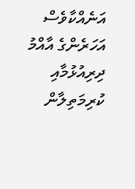އަނެއްކާވެސް އަހަރެންގެ އާއްމު ދިރިއުޅުމާއި ކުރިމަތިލާން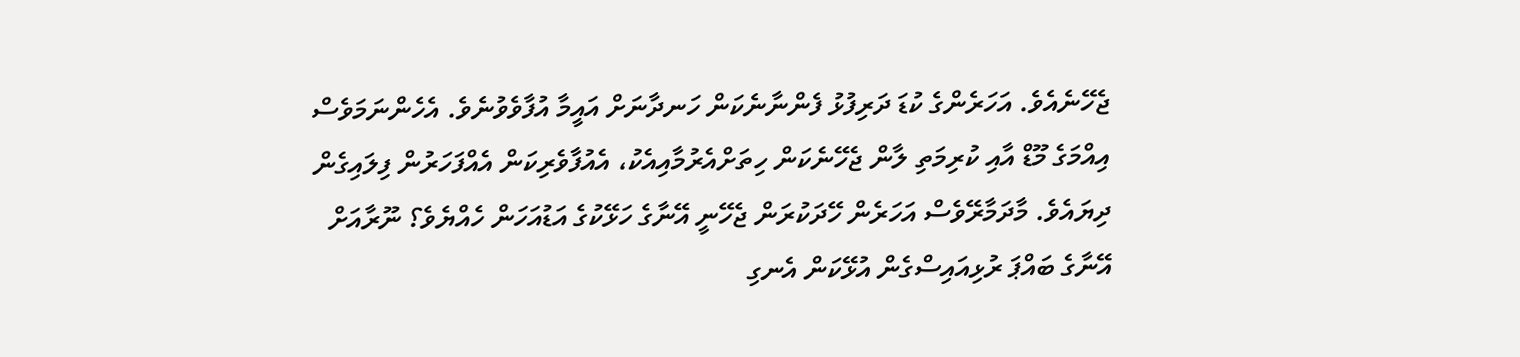ޖެހޭނެއެވެ. އަހަރެންގެ ކުޑަ ދަރިފުޅު ފެންނާނެކަން ހަނދާނަށް އައީމާ އުފާވެވުނެވެ. އެހެންނަމަވެސް އިއްމަގެ މޫޑް އާއި ކުރިމަތި ލާން ޖެހޭނެކަން ހިތަށްއެރުމާއިއެކު، އެއުފާވެރިކަން އެއްފަހަރުން ފިލައިގެން ދިޔައެވެ. މާދަމާރޭވެސް އަހަރެން ހޭދަކުރަން ޖެހޭނީ އޭނާގެ ހަޅޭކުގެ އަޑުއަހަން ހެއްޔެވެ؟ ނޫރާއަށް އޭނާގެ ބައްޕަ ރުޅިއައިސްގެން އުޅޭކަން އެނގި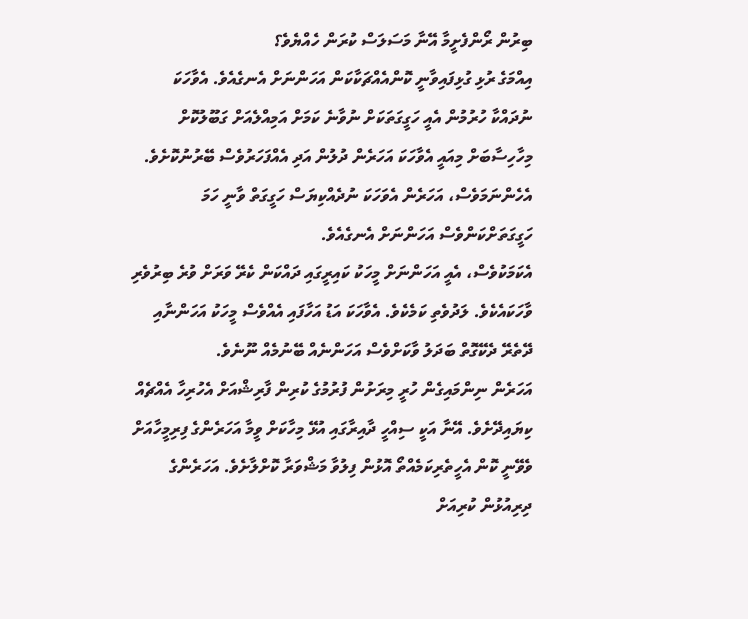ބިރުން ރޯންފެށީމާ އޭނާ މަސަލަސް ކުރަން ހެއްޔެވެ؟
އިއްމަގެ ރުޅި ގުޅިފައިވާނީ ކޮންއެއްޗަކާކަން އަހަންނަށް އެނގެއެވެ. އެވާހަކަ ނުދައްކާ ހުރުމުން އެއީ ހަގީގަތަކަށް ނުވާނެ ކަމަށް އަމިއްލެއަށް ގަބޫލުކޮށް މިހާހިސާބަށް މިއައީ އެވާހަކަ އަހަރެން ދުލުން އަދި އެއްފަހަރުވެސް ބޭރުނުކޮށެވެ. އެހެންނަމަވެސް، އަހަރެން އެވަހަކަ ނުދެއްކިޔަސް ހަގީގަތް ވާނީ ހަމަ ހަގީގަތަށްކަންވެސް އަހަންނަށް އެނގެއެވެ.
އެކަމަކުވެސް، އެއީ އަހަންނަށް މީހަކު ކައިރީގައި ދައްކަން ކެރޭ ވަރަށް ވުރެ ބިރުވެރި ވާހަކައެކެވެ. ލަދުވެތި ކަމެކެވެ. އެވާހަކަ އަޑު އަހާފައި އެއްވެސް މީހަކު އަހަންނާއި ދޭތެރޭ ދެކޭގޮތް ބަދަލު ވާކަށްވެސް އަހަންނެއް ބޭނުމެއް ނޫނެވެ.
އަހަރެން ނިންމައިގެން ހުރީ މިރަށުން ފުރުމުގެ ކުރިން ފާރިޝްއަށް އެހުރިހާ އެއްޗެއް ކިޔައިދޭށެވެ. އޭނާ އަކީ ސިއްހީ ދާއިރާގައި އުޅޭ މިހާކަށް ވީމާ އަހަރެންގެ ފިރިމީހާއަށް ވެވޭނީ ކޮން އެހީތެރިކަމެއްތޯ އޮޅުން ފިލުވާ މަޝްވަރާ ކޮށްލާށެވެ. އަހަރެންގެ ދިރިއުޅުން ކުރިއަށް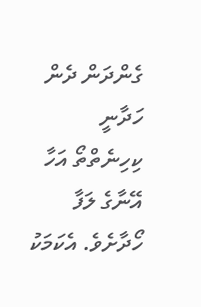ގެންދަން ދެން ހަދާނީ ކިހިނެތްތޯ އަހާ އޭނާގެ ލަފާ ހޯދާށެވެ. އެކަމަކު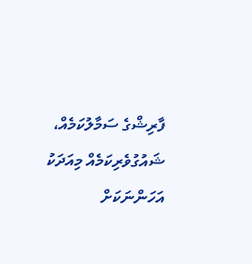ފާރިޝްގެ ސަމާލުކަމެއް، ޝައުގުވެރިކަމެއް މިއަދަކު އަހަންނަކަށް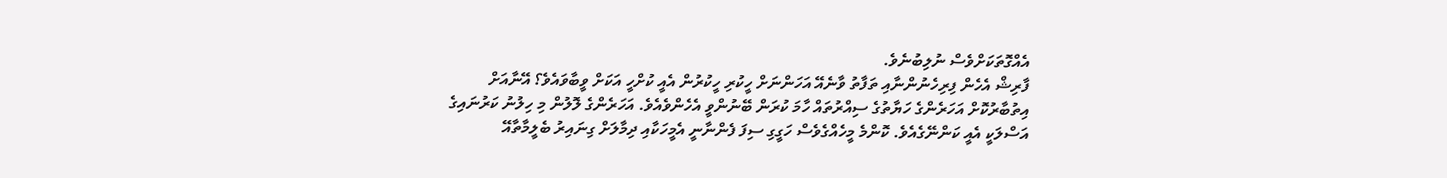އެއްގޮތަކަށްވެސް ނުލިބުނެވެ.
ފާރިޝް އެހެން ފިރިހެނުންނާއި ތަފާތު ވާނެއޭ އަހަންނަށް ހީކުރި ހީކުރުން އެއީ ކުށްހީ އަކަށް ވީބާވައެވެ؟ އޭނާއަށް އިތުބާރުކޮށް އަހަރެންގެ ހަޔާތުގެ ސިއްރުތައް ހާމަ ކުރަން ބޭނުންވީ އެހެންވެއެވެ. އަހަރެންގެ ލޮލުން މި ހިލުނު ކަރުނައިގެ އަސްލަކީ އެއީ ކަންނޭގެއެވެ. ކޮންމެ މީހެއްގެވެސް ހަގީގި ސިފަ ފެންނާނީ އެމީހަކާއި ދިމާލަށް ގިނައިރު ބެލީމާތާއޭ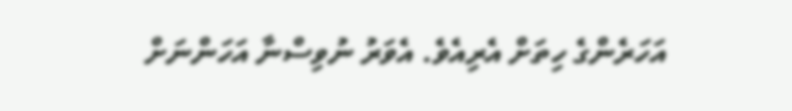އަހަރެންގެ ހިތަށް އެރިއެވެ. އެވަރު ނުވިސްނާ އަހަންނަށް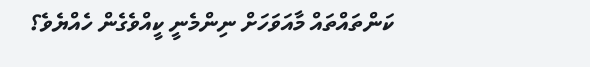ކަންތައްތައް މާއަވަހަށް ނިންމެނީ ކީއްވެގެން ހެއްޔެވެ؟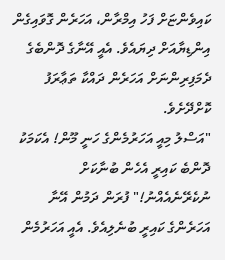ކައިވެންޏަށް ފަހު އިމްރާން، އަހަރެން ގޮވައިގެން އިންޑިޔާއަށް ދިޔައެވެ. އެއީ އޭނާގެ ދޮންބެގެ ދެމަފިރިންނަށް އަހަރެން ދައްކާ ތަޢާރަފު ކޮށްދޭށެވެ.
"އަސްލު މިއީ އަހަރުމެންގެ ހަނީ މޫން! އެކަމަކު ދޮންބެ ކައިރީ އެހެން ބުނާކަށް ނުކެރޭނެއެއްނު!" ފުރަން ދަމުން އޭނާ އަހަރެންގެ ކައިރީ ބުނެލިއެވެ. އެއީ އަހަރުމެން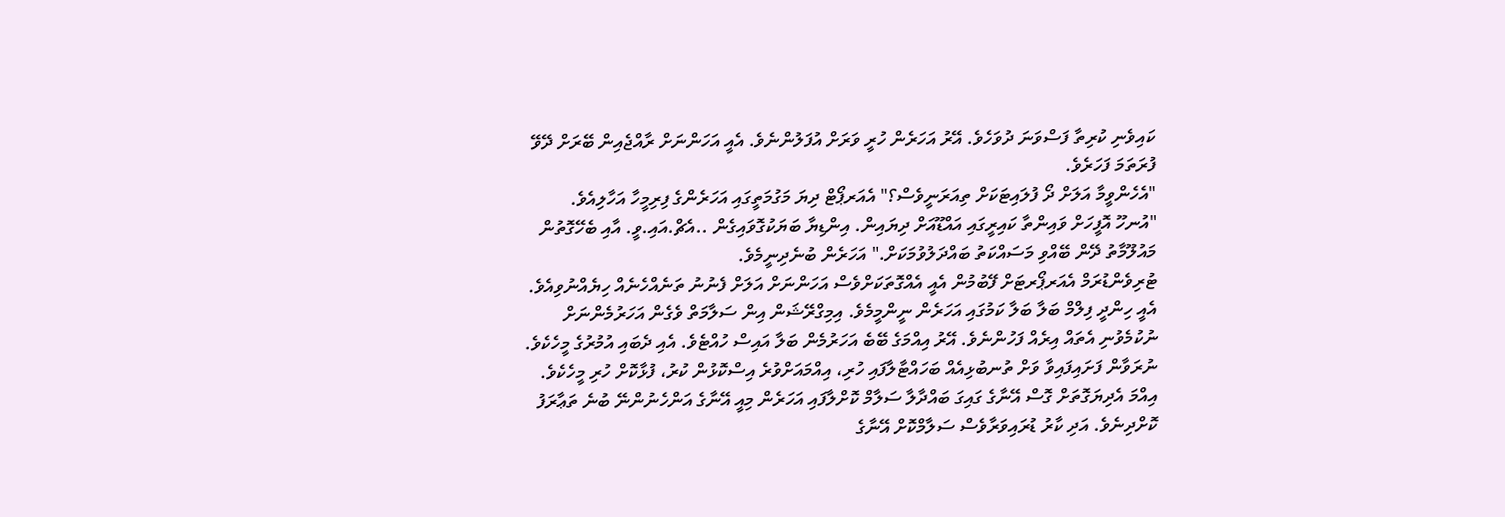ކައިވެނި ކުރިތާ ފަސްވަނަ ދުވަހެވެ. އޭރު އަހަރެން ހުރީ ވަރަށް އުފަލުންނެވެ. އެއީ އަހަންނަށް ރާއްޖެއިން ބޭރަށް ދޭވޭ ފުރަތަމަ ފަހަރެވެ.
"އެހެންވީމާ އަލަށް ދޯ ފުލައިޓަކަށް ތިއަރަނީވެސް؟" އެއަރޕޯޓް ދިޔަ މަގުމަތީގައި އަހަރެންގެ ފިރިމީހާ އަހާލިއެވެ.
"އުނހޫ އޮފީހަށް ވައިންތާ ކައިރީގައި އައްޑޫއަށް ދިޔައިން. އިންޑިޔާ ބަޔަކުގޮވައިގެން ..އެޗް.އައި.ވީ. އާއި ބެހޭގޮތުން މައުލޫމާތު ދޭން ބޭއްވި މަސައްކަތު ބައްދަލުވުމަކަށް." އަހަރެން ބުނެދިނީމެވެ.
ޓުރިވެންޑުރަމް އެއަރޕޯރޓަށް ފޭބުމުން އެއީ އެއްގޮތަކަށްވެސް އަހަންނަށް އަލަށް ފެނުނު ތަނެއްހެނެއް ހިޔެއްނުވިއެވެ. އެއީ ހިންދީ ފިލްމް ބަލާ ބަލާ ކަމުގައި އަހަރެން ނީންމީމެވެ. އިމިގްރޭޝަން އިން ސަލާމަތް ވެގެން އަހަރުމެންނަށް ނުކުމެވުނި އެތައް އިރެއް ފަހުންނެވެ. އޭރު އިއްމަގެ ބޭބެ އަހަރުމެން ބަލާ އައިސް ހުއްޓެވެ. އެއި ދެބައި އުމުރުގެ މީހެކެވެ. ނުރަވާން ފަށައިފައިވާ ވަށް ތުނބުޅިއެއް ބަހައްޓާލާފައި ހުރި، އިއްމައަށްވުރެ އިސްކޮޅުން ކުރު، ފުޅާކޮށް ހުރި މީހެކެވެ. އިއްމަ އެދިޔަގޮތަށް ގޮސް އޭނާގެ ގައިގަ ބައްދާލާ ސަލާމް ކޮށްލާފައި އަހަރެން މިއީ އޭނާގެ އަންހެނުންނޭ ބުނެ ތަޢާރަފު ކޮށްދިނެވެ. އަދި ކާރު ޑުރައިވަރާވެސް ސަލާމްކޮށް އޭނާގެ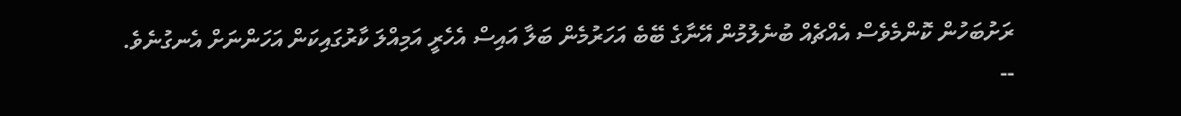ރަށުބަހުން ކޮންމެވެސް އެއްޗެއް ބުނެލުމުން އޭނާގެ ބޭބެ އަހަރުމެން ބަލާ އައިސް އެހެރީ އަމިއްލަ ކާރުގައިކަން އަހަންނަށް އެނގުނެވެ.
--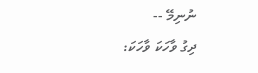ނުނިމޭ --
ދިގު ވާހަކަ ވާހަކަ: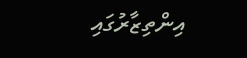އިންތިޒާރުގައި